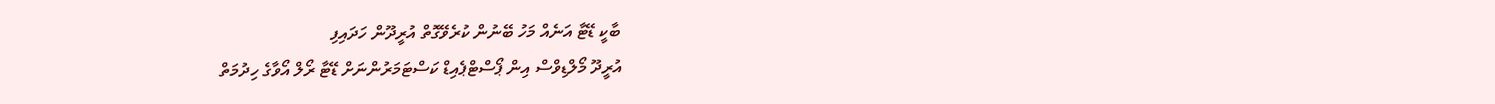ބާކީ ޑޭޓާ އަނެއް މަހު ބޭނުން ކުރެވޭގޮތް އުރީދޫން ހަދައިފި
އުރީދޫ މޯލްޑިވްސް އިން ޕޯސްޓްޕެއިޑް ކަސްޓަމަރުންނަށް ޑޭޓާ ރޯލް އޯވާގެ ހިދުމަތް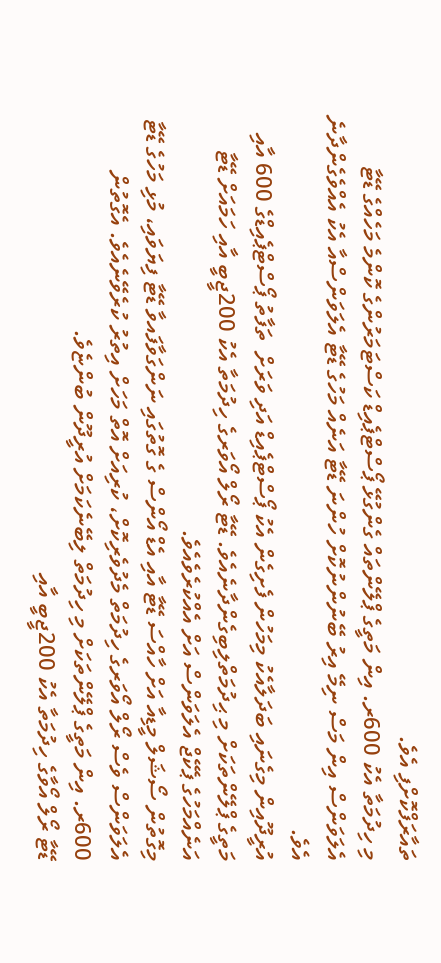ތައާރަފްކޮށްފި އެވެ.
މި ހިދުމަތާ އެކު 600ރ. އިން މަތީގެ ޕްލޭންތައް ގެންގުޅޭ ޕޯސްޓްޕެއިޑް ކަސްޓަމަރުންގެ ކޮންމެ މަހެއްގެ ޑޭޓާ އެލަވަންސް އިން މަސް ނިމޭ އިރު ބޭނުންނުކޮށް ހުންނަ ޑޭޓާ އަނެއް މަހުގެ ޑޭޓާ އެލަވަންސްއާ އެކު އެއްވެގެންދާނެ އެވެ.
އުރީދޫއިން މިގެނައި ބަދަލާއެކު މިމަހުން ފެށިގެން އެކު ޕޯސްޓްޕެއިޑް އަދި ވަރަށް  ތަފާތު ޕޯސްޓްޕެއިޑްގެ 600 އާއި މަތީގެ ޕްލޭންތަކަށް މި ޙިދުމަތްލިބިގެންދާނެއެވެ. ޑޭޓާ ރޯލް އޯވަރގެ ހިދުމަތާ އެކު 200ޖީބީ އާއި ހަމައަށް ޑޭޓާ އަނެއްމަހުގެ ޕެކޭޖް އެލަވަންސް އަށް އެއްކުރެވެއެވެ.
މިގޮތުން ސޯޝަލް މީޑިއާ އަށް ހާއްސަ ޑޭޓާ އާއި އެޑް އޯންސް ގެ ގޮތުގައި ނަންގަވާފައވާ ޑޭޓާ ފިޔަވައި، މުޅި މަހުގެ ޑޭޓާ އެލަވަންސް ވެސް ރޯލް އޯވަރގެ ހިދުމަތް މެދުވެރިކޮށް، ކުރިއަށް އޮތް މަހަށް އިތުރު ކުރެވޭނެއެވެ. އެގޮތުން 600ރ. އިން މަތީގެ ޕްލޭންތަކަށް މި ހިދުމަތް ލިބޭނެކަމަށް އުރީދޫން ބުންޏެވެ.
ޑޭޓާ ރޯލް އޯވާގެ ހިދުމަތާ އެކު 200ޖީބީ އާއި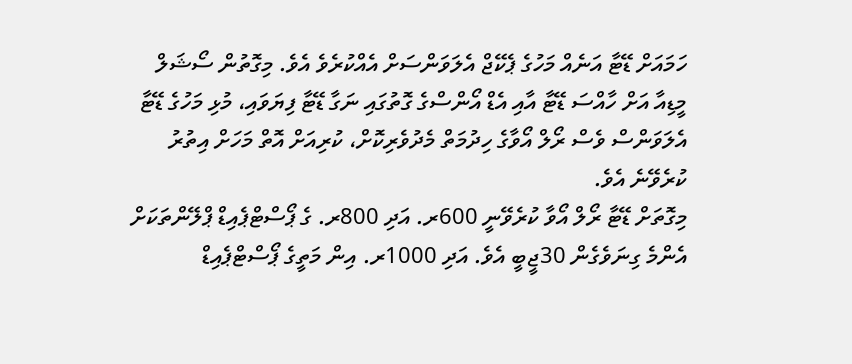ހަމައަށް ޑޭޓާ އަނެއް މަހުގެ ޕެކޭޖް އެލަވަންސަށް އެއްކުރެވެ އެވެ. މިގޮތުން ސޯޝަލް މީޑިއާ އަށް ހާއްސަ ޑޭޓާ އާއި އެޑް އޯންސްގެ ގޮތުގައި ނަގާ ޑޭޓާ ފިޔަވައި، މުޅި މަހުގެ ޑޭޓާ އެލަވަންސް ވެސް ރޯލް އޯވާގެ ހިދުމަތް މެދުވެރިކޮށް، ކުރިއަށް އޮތް މަހަށް އިތުރު ކުރެވޭނެ އެވެ.
މިގޮތަށް ޑޭޓާ ރޯލް އޯވާ ކުރެވޭނީ 600ރ. އަދި 800ރ. ގެ ޕޯސްޓްޕެއިޑް ޕްލޭންތަކަށް އެންމެ ގިނަވެގެން 30ޖީބީ އެވެ. އަދި 1000ރ. އިން މަތީގެ ޕޯސްޓްޕެއިޑް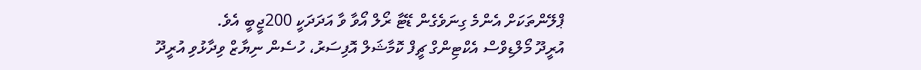ޕްލޭންތަކަށް އެންމެ ގިނަވެގެން ޑޭޓާ ރޯލް އޯވާ ވާ އަދަދަކީ 200ޖީބީ އެވެ.
އުރީދޫ މޯލްޑިވްސް އެކްޓިންގް ޗީފް ކޮމާޝަލް އޮފިސަރު، ހުސެން ނިޔާޒް ވިދާޅުވި އުރީދޫ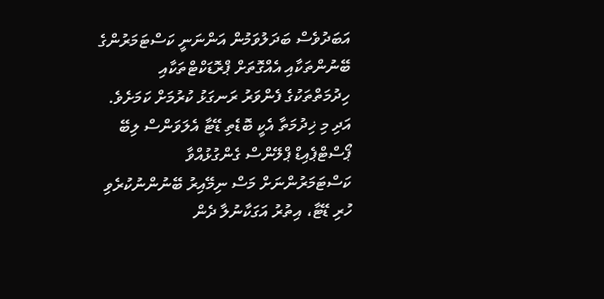އަބަދުވެސް ބަދަލުވަމުން އަންނަނީ ކަސްޓަމަރުންގެ ބޭނުންތަކާއި އެއްގޮތަށް ޕްރޮޑަކްޓްތަކާއި ހިދުމަތްތަކުގެ ފެންވަރު ރަނގަޅު ކުރުމަށް ކަމަށެވެ. އަދި މި ޚިދުމަތާ އެކީ ބޮޑެތި ޑޭޓާ އެލަވަންސް ލިބޭ ޕޯސްޓްޕެއިޑް ޕްލޭންސް ގެންގުޅުއްވާ ކަސްޓަމަރުންނަށް މަސް ނިމޭއިރު ބޭނުންނުކުރެވި ހުރި ޑޭޓާ، އިތުރު އަގަކާނުލާ ދެން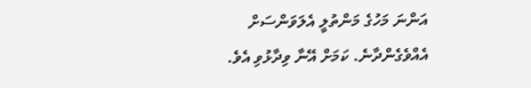އަންނަ މަހުގެ މަންތުލީ އެލަވަންސަށް އެއްވެގެންދާނެ. ކަމަށް އޭނާ ވިދާޅުވި އެވެ.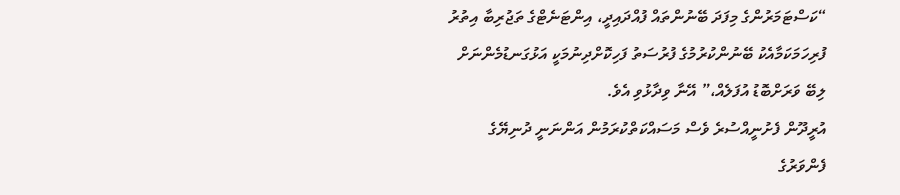“ކަސްޓަމަރުންގެ މިފަދަ ބޭނުންތައް ފުއްދައިދީ، އިންޓަނެޓްގެ ތަޖުރިބާ އިތުރު ފުރިހަމަކަމާއެކު ބޭނުންކުރުމުގެ ފުރުސަތު ފަހިކޮށްދިނުމަކީ އަޅުގަނޑުމެންނަށް ލިބޭ ވަރަށްބޮޑު އުފަލެއް،” އޭނާ ވިދާޅުވި އެވެ.
އުރީދޫން ފެށުނީއްސުރެ ވެސް މަސައްކަތްކުރަމުން އަންނަނީ ދުނިޔޭގެ ފެންވަރުގެ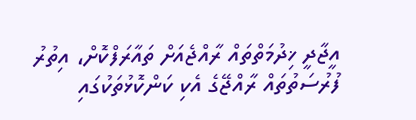އީޖާދީ ޚިދުމަތްތައް ރާއްޖެއަށް ތައާރަފްކޮށް، އިތުރު ފުރުސަތުތައް ރާއްޖޭގެ އެކި ކަންކޮޅުތަކުގައި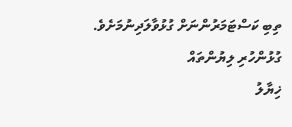ތިބި ކަސްޓަމަރުންނަށް ގުޅުވާލަދިނުމަށެވެ.
ގުޅުންހުރި ލިޔުންތައް
ޚިޔާލު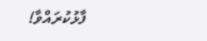ފާޅުކުރައްވާ!